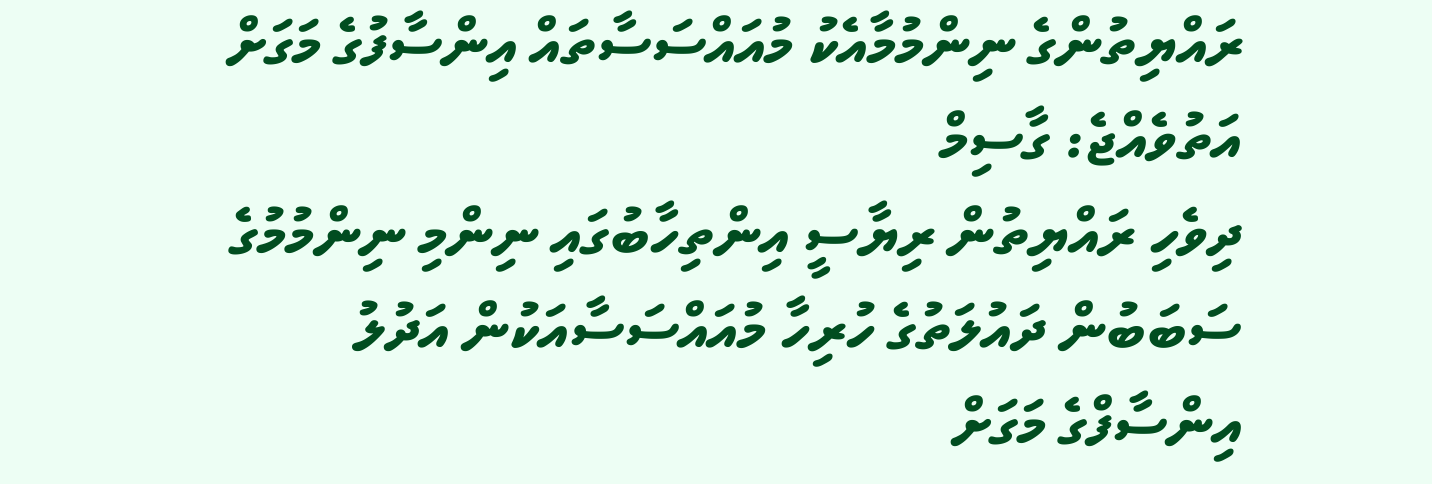ރައްޔިތުންގެ ނިންމުމާއެކު މުއައްސަސާތައް އިންސާފުގެ މަގަށް އަތުވެއްޖެ: ގާސިމް
ދިވެހި ރައްޔިތުން ރިޔާސީ އިންތިހާބުގައި ނިންމި ނިންމުމުގެ ސަބަބުން ދައުލަތުގެ ހުރިހާ މުއައްސަސާއަކުން އަދުލު އިންސާފްގެ މަގަށް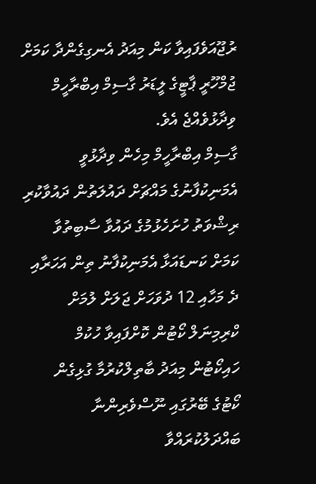ރުޖޫއަވެފައިވާ ކަން މިއަދު އެނގިގެންދާ ކަމަށް ޖުމްހޫރީ ޕާޓީގެ ލީޑަރު ގާސިމް އިބްރާހީމް ވިދާޅުވެއްޖެ އެވެ.
ގާސިމް އިބްރާހީމް މިހެން ވިދާޅުވީ އެމަނިކުފާނުގެ މައްޗަށް ދައުލަތުން ދައުވާކުރި ރިޝްވަތު ހުށަހެޅުމުގެ ދައުވާ ސާބިތުވާ ކަމަށް ކަނޑައަޅާ އެމަނިކުފާނު ތިން އަހަރާއި ދެ މަހާއި 12 ދުވަހަށް ޖަލަށް ލުމަށް ކްރިމިނަލް ކޯޓުން ކޮށްފައިވާ ހުކުމް ހައިކޯޓުން މިއަދު ބާތިލްކުރުމާ ގުޅިގެން ކޯޓުގެ ބޭރުގައި ނޫސްވެރިންނާ ބައްދަލުކުރައްވާ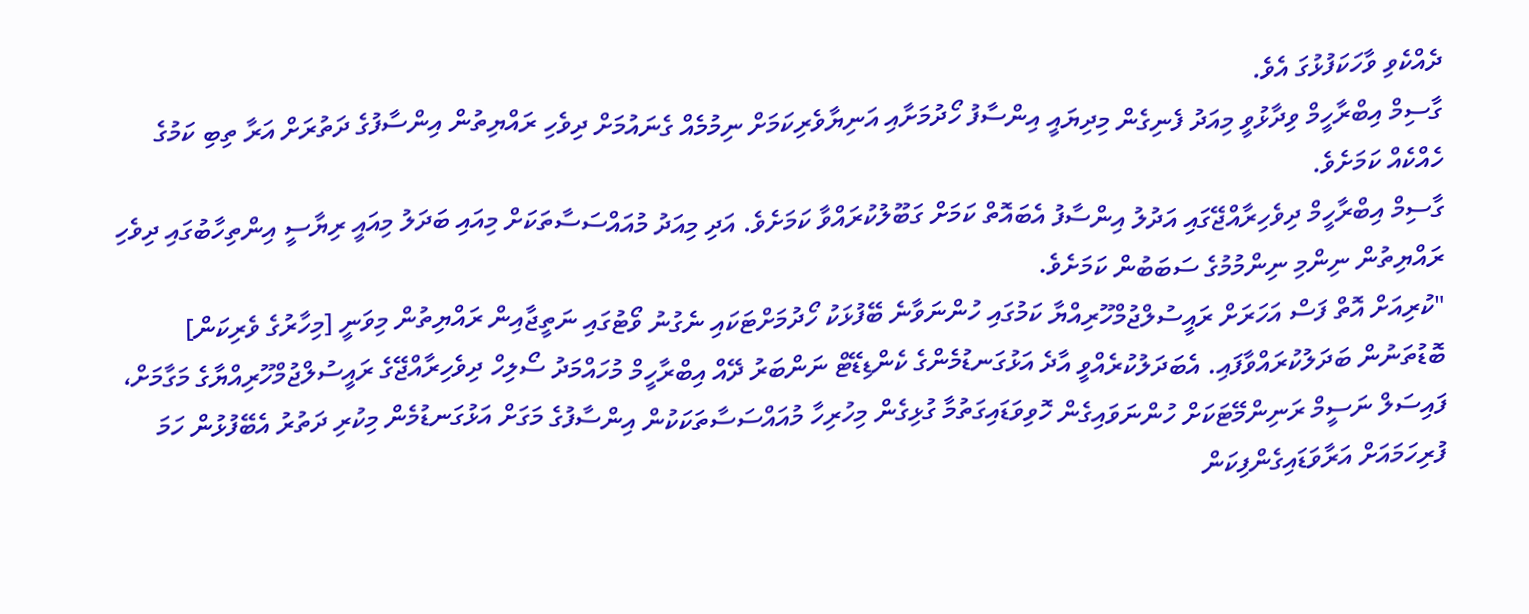ދެއްކެވި ވާހަކަފުޅުގަ އެވެ.
ގާސިމް އިބްރާހީމް ވިދާޅުވީ މިއަދު ފެނިގެން މިދިޔައީ އިންސާފު ހޯދުމަށާއި އަނިޔާވެރިކަމަށް ނިމުމެއް ގެނައުމަށް ދިވެހި ރައްޔިތުން އިންސާފުގެ ދަތުރަށް އަރާ ތިބި ކަމުގެ ހެއްކެއް ކަމަށެވެ.
ގާސިމް އިބްރާހީމް ދިވެހިރާއްޖޭގައި އަދުލު އިންސާފު އެބައޮތް ކަމަށް ގަބޫލުކުރައްވާ ކަމަށެވެ. އަދި މިއަދު މުއައްސަސާތަކަށް މިއައި ބަދަލު މިއައީ ރިޔާސީ އިންތިހާބުގައި ދިވެހި ރައްޔިތުން ނިންމި ނިންމުމުގެ ސަބަބުން ކަމަށެވެ.
"ކުރިއަށް އޮތް ފަސް އަހަރަށް ރައީސުލްޖުމްހޫރިއްޔާ ކަމުގައި ހުންނަވާނެ ބޭފުޅަކު ހޯދުމަށްޓަކައި ނެގުނު ވޯޓުގައި ނަތީޖާއިން ރައްޔިތުން މިވަނީ [މިހާރުގެ ވެރިކަން] ބޮޑުތަނުން ބަދަލުކުރައްވާފައި. އެބަދަލުކުރެއްވީ އާދެ އަޅުގަނޑުމެންގެ ކެންޑިޑޭޓް ނަންބަރު ދޭއް އިބްރާހީމް މުހައްމަދު ސޯލިހް ދިވެހިރާއްޖޭގެ ރައީސުލްޖުމްހޫރިއްޔާގެ މަގާމަށް، ފައިސަލް ނަސީމް ރަނިންމޭޓަކަށް ހުންނަވައިގެން ހޮވިވަޑައިގަތުމާ ގުޅިގެން މިހުރިހާ މުއައްސަސާތަކަކުން އިންސާފުގެ މަގަށް އަޅުގަނޑުމެން މިކުރި ދަތުރު އެބޭފުޅުން ހަމަ ފުރިހަމައަށް އަރާވަޑައިގެންފިކަން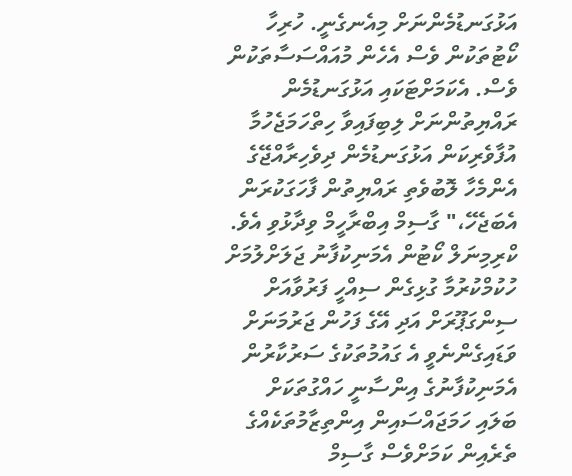އަޅުގަނޑުމެންނަށް މިއެނގެނީ. ހުރިހާ ކޯޓުތަކުން ވެސް އެހެން މުއައްސަސާތަކުން ވެސް. އެކަމަށްޓަކައި އަޅުގަނޑުމެން ރައްޔިތުންނަށް ލިބިފައިވާ ހިތްހަމަޖެހުމާ އުފާވެރިކަން އަޅުގަނޑުމެން ދިވެހިރާއްޖޭގެ އެންމެހާ ލޮބުވެތި ރައްޔިތުން ފާހަގަކުރަން އެބަޖެހޭ،" ގާސިމް އިބްރާހީމް ވިދާޅުވި އެވެ.
ކްރިމިނަލް ކޯޓުން އެމަނިކުފާނު ޖަލަށްލުމަށް ހުކުމްކުރުމާ ގުޅިގެން ސިއްހީ ފަރުވާއަށް ސިންގަޕޫރަށް އަދި އޭގެ ފަހުން ޖަރުމަނަށް ވަޑައިގެންނެވީ އެ ގައުމުތަކުގެ ސަރުކާރުން އެމަނިކުފާނުގެ އިންސާނީ ހައްގުތަކަށް ބަލައި ހަމަޖައްސައިން އިންތިޒާމުތަކެއްގެ ތެރެއިން ކަމަށްވެސް ގާސިމް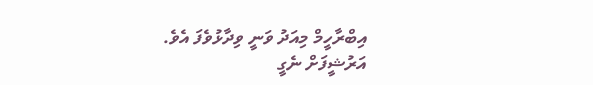އިބްރާހީމް މިއަދު ވަނީ ވިދާޅުވެފަ އެވެ.
އަރުޝީފަށް ނެގީ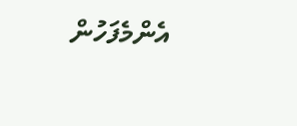އެންމެފަހުން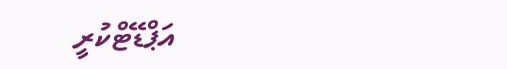އަޕްޑޭޓްކުރީ